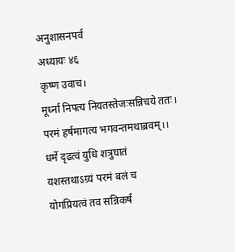अनुशासनपर्व
अध्यायः ४६
कृष्ण उवाच।
मूर्ध्ना निपत्य नियतस्तेजःसन्निचये ततः।
परमं हर्षमागत्य भगवन्तमथाब्रवम्।।
धर्मे दृढत्वं युधि शत्रुघातं
यशस्तथाऽग्र्यं परमं बलं च
योगप्रियत्वं तव सन्निकर्षं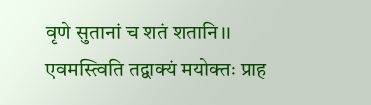वृणे सुतानां च शतं शतानि।।
एवमस्त्विति तद्वाक्यं मयोक्तः प्राह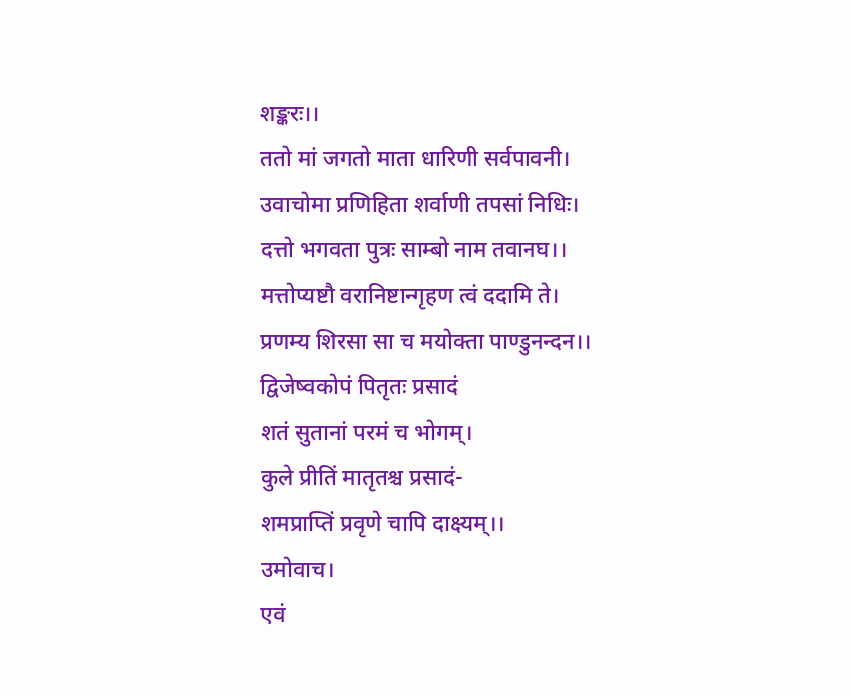शङ्करः।।
ततो मां जगतो माता धारिणी सर्वपावनी।
उवाचोमा प्रणिहिता शर्वाणी तपसां निधिः।
दत्तो भगवता पुत्रः साम्बो नाम तवानघ।।
मत्तोप्यष्टौ वरानिष्टान्गृहण त्वं ददामि ते।
प्रणम्य शिरसा सा च मयोक्ता पाण्डुनन्दन।।
द्विजेष्वकोपं पितृतः प्रसादं
शतं सुतानां परमं च भोगम्।
कुले प्रीतिं मातृतश्च प्रसादं-
शमप्राप्तिं प्रवृणे चापि दाक्ष्यम्।।
उमोवाच।
एवं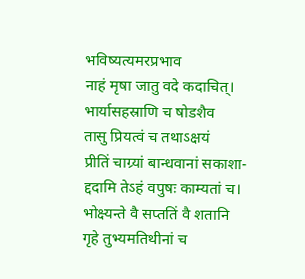भविष्यत्यमरप्रभाव
नाहं मृषा जातु वदे कदाचित्।
भार्यासहस्राणि च षोडशैव
तासु प्रियत्वं च तथाऽक्षयं
प्रीतिं चाग्र्यां बान्धवानां सकाशा-
द्ददामि तेऽहं वपुषः काम्यतां च।
भोक्ष्यन्ते वै सप्ततिं वै शतानि
गृहे तुभ्यमतिथीनां च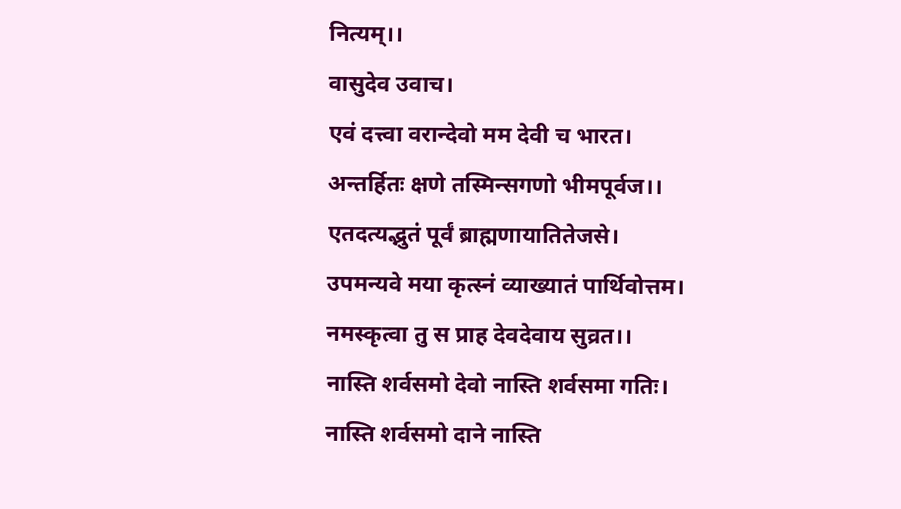नित्यम्।।
वासुदेव उवाच।
एवं दत्त्वा वरान्देवो मम देवी च भारत।
अन्तर्हितः क्षणे तस्मिन्सगणो भीमपूर्वज।।
एतदत्यद्भुतं पूर्वं ब्राह्मणायातितेजसे।
उपमन्यवे मया कृत्स्नं व्याख्यातं पार्थिवोत्तम।
नमस्कृत्वा तु स प्राह देवदेवाय सुव्रत।।
नास्ति शर्वसमो देवो नास्ति शर्वसमा गतिः।
नास्ति शर्वसमो दाने नास्ति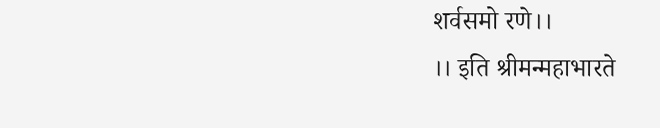शर्वसमो रणे।।
।। इति श्रीमन्महाभारते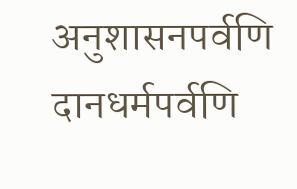अनुशासनपर्वणि
दानधर्मपर्वणि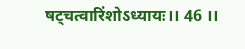षट्चत्वारिंशोऽध्यायः।। 46 ।।